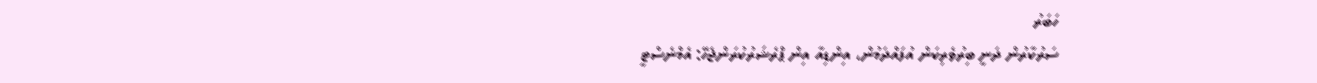ހަބަރު
ސަރުކާރުން ދަނީ ބިރުވެރިކަން އުފައްދަމުން، އިންޑިއާ އިން ޕްރެޝަރުކުރަންޖެހޭ: އެމްނެސްޓީ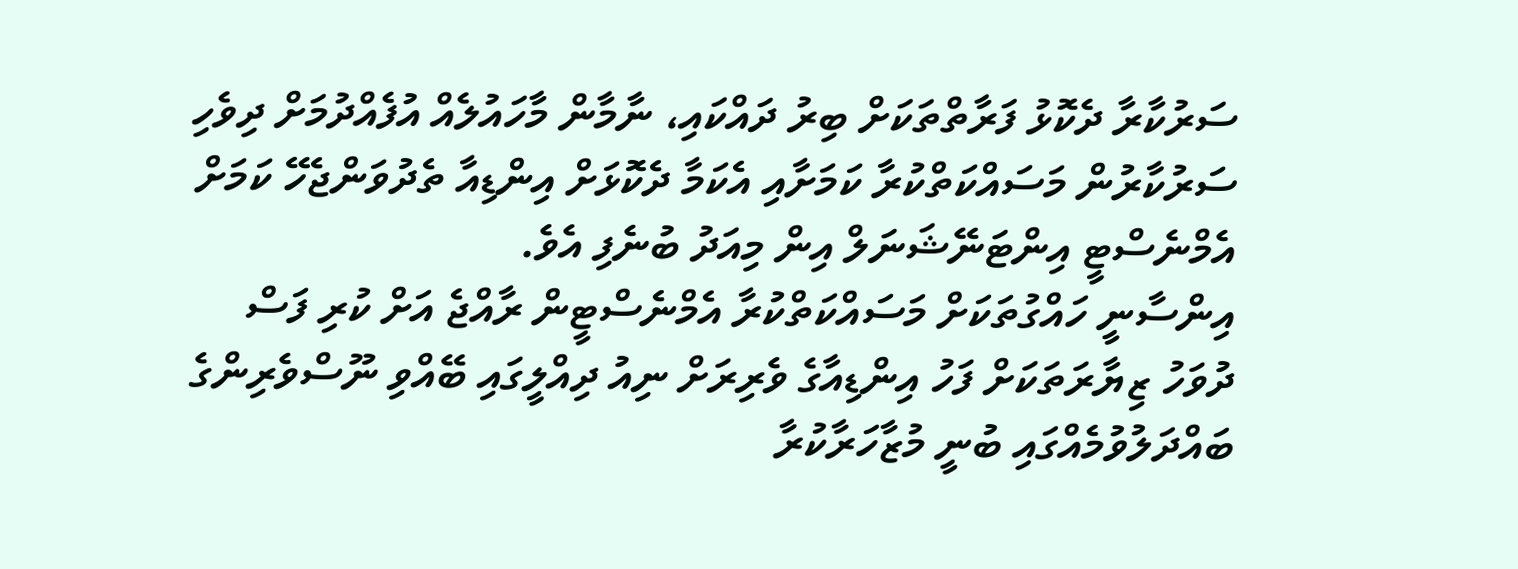ސަރުކާރާ ދެކޮޅު ފަރާތްތަކަށް ބިރު ދައްކައި، ނާމާން މާހައުލެއް އުފެއްދުމަށް ދިވެހި ސަރުކާރުން މަސައްކަތްކުރާ ކަމަށާއި އެކަމާ ދެކޮޅަށް އިންޑިއާ ތެދުވަންޖެހޭ ކަމަށް އެމްނެސްޓީ އިންޓަނޭޝަނަލް އިން މިއަދު ބުނެފި އެވެ.
އިންސާނީ ހައްގުތަކަށް މަސައްކަތްކުރާ އެމްނެސްޓީން ރާއްޖެ އަށް ކުރި ފަސް ދުވަހު ޒިޔާރަތަކަށް ފަހު އިންޑިއާގެ ވެރިރަށް ނިއު ދިއްލީގައި ބޭއްވި ނޫސްވެރިންގެ ބައްދަލުވުމެއްގައި ބުނީ މުޒާހަރާކުރާ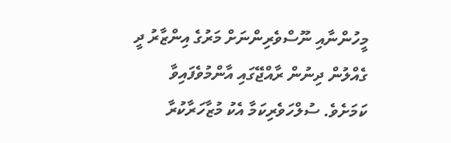މީހުންނާއި ނޫސްވެރިންނަށް މަރުގެ އިންޒާރު ދީ ގެއްލުން ދިނުން ރާއްޖޭގައި އާންމުވެފައިވާ ކަމަށެވެ. ސުލްހަވެރިކަމާ އެކު މުޒާހަރާކުރާ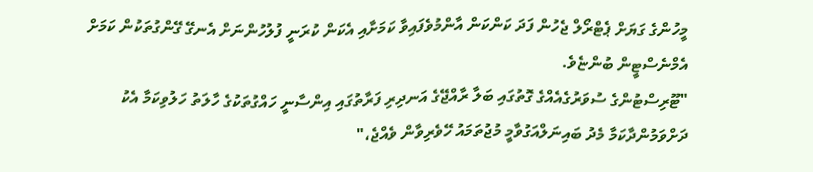މީހުންގެ ގަޔަށް ޕެޓްރޯލް ޖެހުން ފަދަ ކަންކަން އާންމުވެފައިވާ ކަމަށާއި އެކަން ކުރަނީ ފުލުހުންނަށް އެނގޭ ގޭންގުތަކުން ކަމަށް އެމްނެސްޓީން ބުންޏެވެ.
"ޓޫރިސްޓުންގެ ސުވަރުގެއެއްގެ ގޮތުގައި ބަލާ ރާއްޖޭގެ އަނދިރި ފަރާތުގައި އިންސާނީ ހައްގުތަކުގެ ހާލަތު ހަލުވިކަމާ އެކު ދަށްވަމުންދާކަމާ މެދު ބައިނަލްއަގުވާމީ މުޖުތަމައު ހޭވެރިވާން ވެއްޖެ،"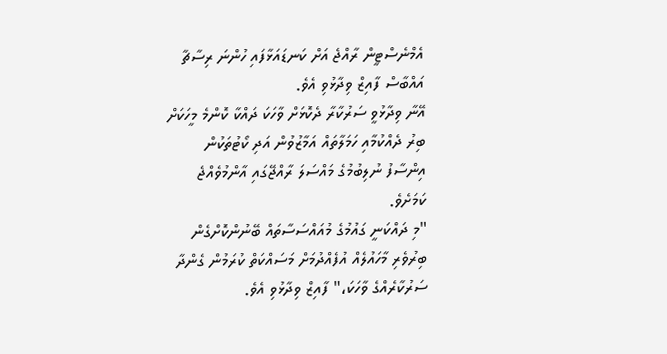އެމްނެސްޓީން ރާއްޖެ އަށް ކަނޑައަޅާފައި ހުންނަ ރިސާޗާ އައްބާސް ފާއިޒް ވިދާޅުވި އެވެ.
އޭނާ ވިދާޅުވީ ސަރުކާރާ ދެކޮޅަށް ވާހަކަ ދައްކާ ކޮންމެ މީހަކަށް ބިރު ދެއްކުމާއި ހަމަލާތައް އަމާޒުވުން އަދި ކޯޓުތަކުން އިންސާފު ނުލިބުމުގެ މައްސަލަ ރާއްޖޭގައި އާންމުވެއްޖެ ކަމަށެވެ.
"މި ދައްކަނީ ގައުމުގެ މުއައްސަސާތައް ބޭނުންކޮށްގެން ބިރުވެރި މާހައުލެއް އުފެއްދުމަށް މަސައްކަތް ކުރަމުން ގެންދާ ސަރުކާރެއްގެ ވާހަކަ،" ފާއިޒް ވިދާޅުވި އެވެ.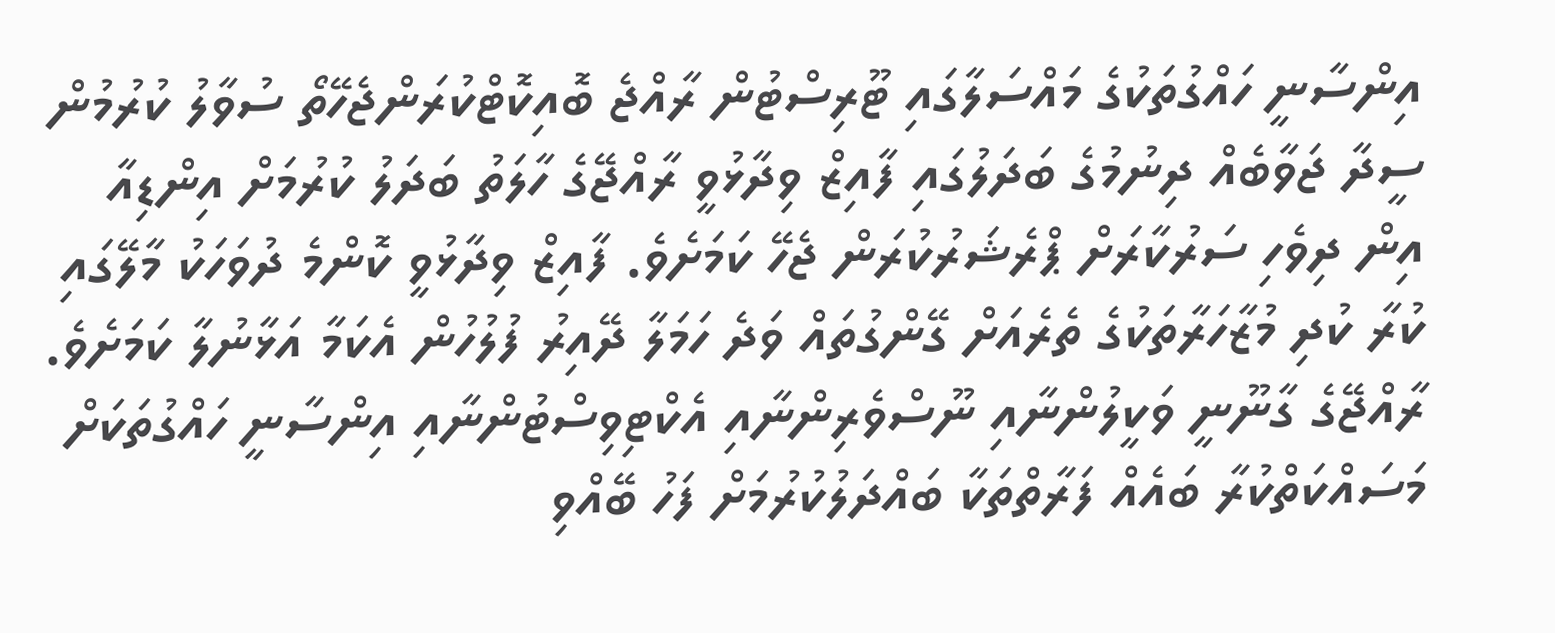އިންސާނީ ހައްގުތަކުގެ މައްސަލާގައި ޓޫރިސްޓުން ރާއްޖެ ބޮއިކޮޓްކުރަންޖެހޭތޯ ސުވާލު ކުރުމުން ސީދާ ޖަވާބެއް ދިނުމުގެ ބަދަލުގައި ފާއިޒް ވިދާޅުވީ ރާއްޖޭގެ ހާލަތު ބަދަލު ކުރުމަށް އިންޑިއާ އިން ދިވެހި ސަރުކާރަށް ޕްރެޝަރުކުރަން ޖެހޭ ކަމަށެވެ. ފާއިޒް ވިދާޅުވީ ކޮންމެ ދުވަހަކު މާލޭގައި ކުރާ ކުދި މުޒާހަރާތަކުގެ ތެރެއަށް ގޭންގުތައް ވަދެ ހަމަލާ ދޭއިރު ފުލުހުން އެކަމާ އަޅާނުލާ ކަމަށެވެ.
ރާއްޖޭގެ ގާނޫނީ ވަކީލުންނާއި ނޫސްވެރިންނާއި އެކްޓިވިސްޓުންނާއި އިންސާނީ ހައްގުތަކަށް މަސައްކަތްކުރާ ބައެއް ފަރާތްތަކާ ބައްދަލުކުރުމަށް ފަހު ބޭއްވި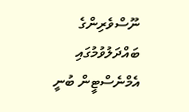ނޫސްވެރިންގެ ބައްދަލުވުމުގައި އެމްނެސްޓީން ބުނީ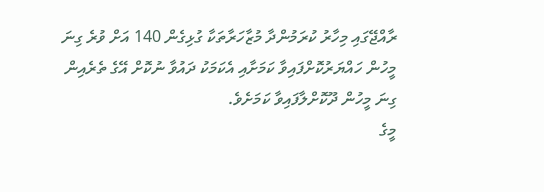ރާއްޖޭގައި މިހާރު ކުރަމުންދާ މުޒާހަރާތަކާ ގުޅިގެން 140 އަށް ވުރެ ގިނަ މީހުން ހައްޔަރުކޮށްފައިވާ ކަމަށާއި އެކަމަކު ދައުވާ ނުކޮށް އޭގެ ތެރެއިން ގިނަ މީހުން ދޫކޮށްލާފައިވާ ކަމަށެވެ.
މީގެ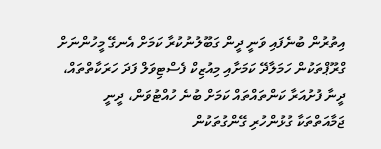އިތުރުން ބުނެފައި ވަނީ ދީން ގަބޫލުނުކުރާ ކަމަށް އެނގޭ މީހުންނަށް ގްރޫޕްތަކުން ހަމަލާދޭ ކަމަށާއި މިއުޒިކް ފެސްޓިވަލް ފަދަ ހަރަކާތްތައް، ދީނާ ފުށުއަރާ ކަންތައްތައް ކަމަށް ބުނެ ހުއްޓުވަން، ދީނީ ޖަމާއަތްތަކާ ގުޅުންހުރި ގޭންގުތަކުން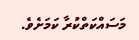މަސައްކަތްކުރާ ކަމަށެވެ.